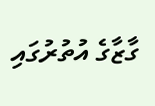ގާޒާގެ އުތުރުގައި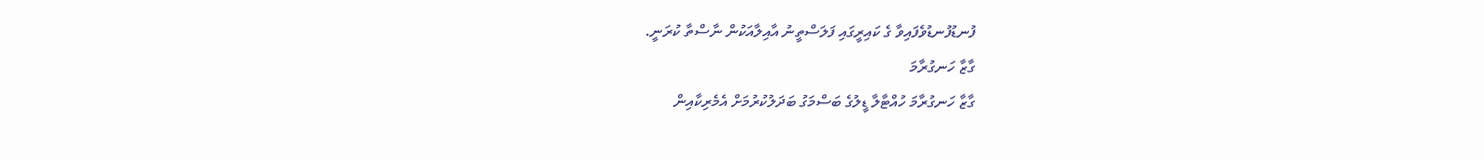ފުނޑުފުނޑުވެފައިވާ ގެ ކައިރީގައި ފަލަސްތީނު އާއިލާއަކުން ނާސްތާ ކުރަނީ.
ގާޒާ ހަނގުރާމަ
ގާޒާ ހަނގުރާމަ ހުއްޓާލާ ޑީލުގެ ބަސްމަގު ބަދަލުކުރުމަށް އެމެރިކާއިން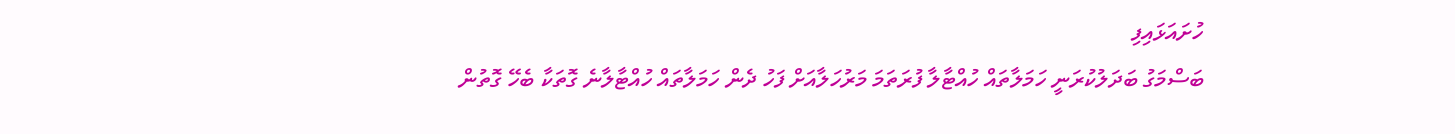ހުށައަޅައިފި
ބަސްމަގު ބަދަލުކުރަނީ ހަމަލާތައް ހުއްޓާލާ ފުރަތަމަ މަރުހަލާއަށް ފަހު ދެން ހަމަލާތައް ހުއްޓާލާނެ ގޮތަކާ ބެހޭ ގޮތުން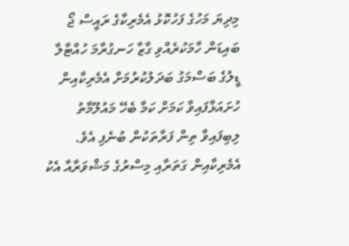މިދިޔަ މަހުގެ ފަހުކޮޅު އެމެރިކާގެ ރައީސް ޖޯ ބައިޑަން ހާމަކުރެއްވި ގާޒާ ހަނގުރާމަ ހުއްޓާލާ ޑީލުގެ ބަސްމަގު ބަދަލުކުރުމަށް އެމެރިކާއިން ހުށައަޅާފައިވާ ކަމަށް ކަމާ ބެހޭ މައުލޫމާތު ލިބިފައިވާ ތިން ފަރާތަކުން ބުނެފި އެވެ.
އެމެރިކާއިން ގަތަރާއި މިސްރުގެ މަޝްވަރާއާ އެކު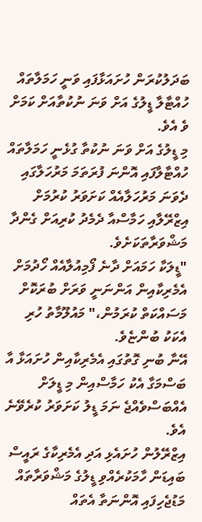ބަދަލުކުރަން ހުށައަޅާފައި ވަނީ ހަމަލާތައް ހުއްޓާލާ ޑީލުގެ އަށް ވަނަ ނުކުތާއަށް ކަމަށް ވެ އެވެ.
މި ޑީލުގެ އަށް ވަނަ ނުކުތާ ގުޅެނީ ހަމަލާތައް ހުއްޓާލާފައި އޮންނަ ފުރަތަމަ މަރުހަލާގައި  ދެވަނަ މަރުހަލާއެއް ކަށަވަރު ކުރުމަށް އިޒްރޭލާއި ހަމާސްއާ ދެމެދު ކުރިއަށް ގެންދާ މަޝްވަރާތަކަށެވެ.
"ޑީލަކާ ހަމައަށް ދާނެ ފޯމިއުލާއެއް ހޯދުމަށް އެމެރިކާއިން އަންނަނީ ވަރަށް ބުރަކޮށް މަސައްކަތް ކުރަމުން،" މައުލޫމާތު ހުރި އެކަކު ބުންޏެވެ.
އޭނާ ބުނި ގޮތުގައި އެމެރިކާއިން ހުށައަޅާ އާ ބަސްމަގާ އެކު ހަމާސްއިން މި ޑީލަށް އެއްބަސްވެއްޖެ ނަމަ ޑީލު ކަށަވަރު ކުރެވޭނެ އެވެ.
އިޒްރޭލުން ހުށައެޅި އަދި އެމެރިކާގެ ރައީސް ބައިޑަން ހާމަކުރެއްވި ޑީލުގެ މަޝްވަރާތައް  މަޑުޖެހިފައި އޮންނަތާ އެތައް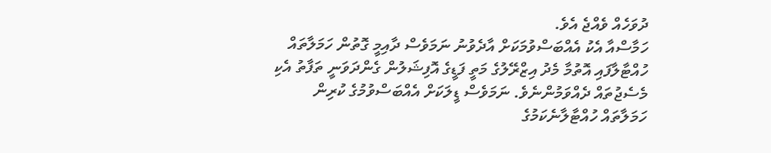ދުވަހެއް ވެއްޖެ އެވެ.
ހަމާސްއާ އެކު އެއްބަސްވުމަކަށް އާދެވުނު ނަމަވެސް ދާއިމީ ގޮތުން ހަމަލާތައް ހުއްޓާލާފައި އޮތުމާ މެދު އިޒްރޭލުގެ މަތީ ފަޑީގެ އޮފިޝަލުން ގެންދަވަނީ ތަފާތު އެކި މެސެޖުތައް ދެއްވަމުންނެވެ. ނަމަވެސް ޑީލަކަށް އެއްބަސްވުމުގެ ކުރިން ހަމަލާތައް ހުއްޓާލާނެކަމުގެ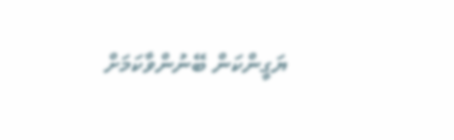ޔަގީންކަން ބޭނުންވާކަމަށް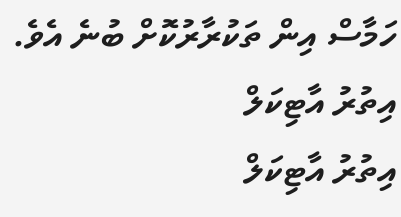ހަމާސް އިން ތަކުރާރުކޮށް ބުނެ އެވެ.
އިތުރު އާޓިކަލް
އިތުރު އާޓިކަލް